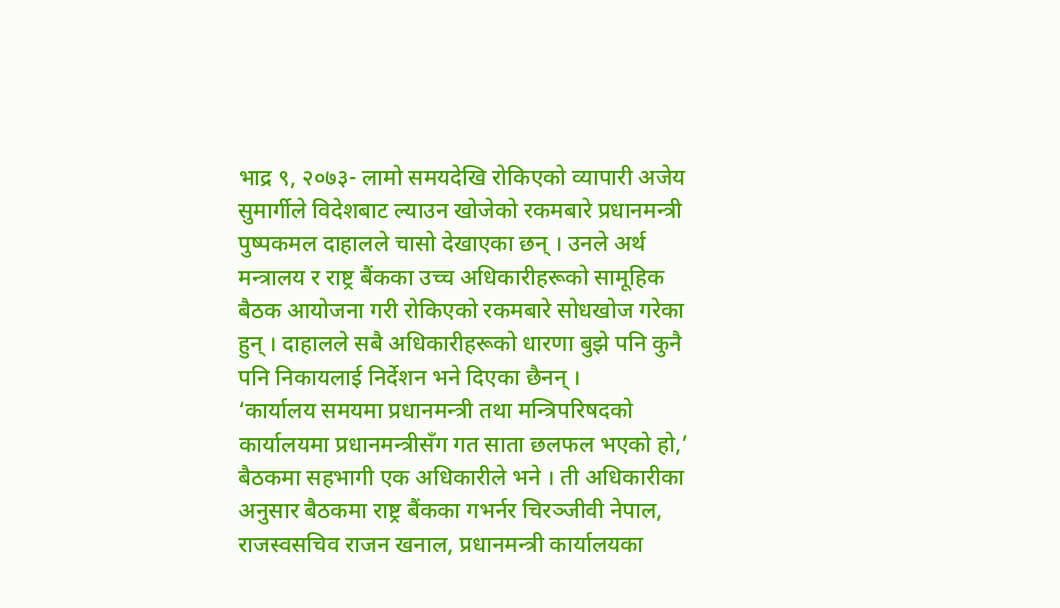भाद्र ९, २०७३- लामो समयदेखि रोकिएको व्यापारी अजेय सुमार्गीले विदेशबाट ल्याउन खोजेको रकमबारे प्रधानमन्त्री पुष्पकमल दाहालले चासो देखाएका छन् । उनले अर्थ मन्त्रालय र राष्ट्र बैंकका उच्च अधिकारीहरूको सामूहिक बैठक आयोजना गरी रोकिएको रकमबारे सोधखोज गरेका हुन् । दाहालले सबै अधिकारीहरूको धारणा बुझे पनि कुनै पनि निकायलाई निर्देशन भने दिएका छैनन् ।
‘कार्यालय समयमा प्रधानमन्त्री तथा मन्त्रिपरिषदको कार्यालयमा प्रधानमन्त्रीसँग गत साता छलफल भएको हो,’ बैठकमा सहभागी एक अधिकारीले भने । ती अधिकारीका अनुसार बैठकमा राष्ट्र बैंकका गभर्नर चिरञ्जीवी नेपाल, राजस्वसचिव राजन खनाल, प्रधानमन्त्री कार्यालयका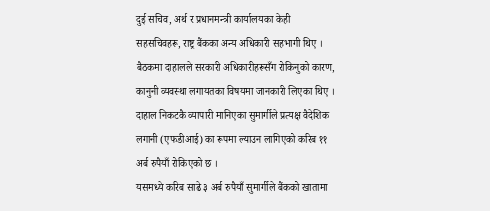दुई सचिव, अर्थ र प्रधानमन्त्री कार्यालयका केही सहसचिवहरू, राष्ट्र बैंकका अन्य अधिकारी सहभागी थिए । बैठकमा दाहालले सरकारी अधिकारीहरूसँग रोकिनुको कारण, कानुनी व्यवस्था लगायतका विषयमा जानकारी लिएका थिए । दाहाल निकटकै व्यापारी मानिएका सुमार्गीले प्रत्यक्ष वैदेशिक लगानी (एफडीआई) का रूपमा ल्याउन लागिएको करिब ११ अर्ब रुपैयाँ रोकिएको छ ।
यसमध्ये करिब साढे ३ अर्ब रुपैयाँ सुमार्गीले बैंकको खातामा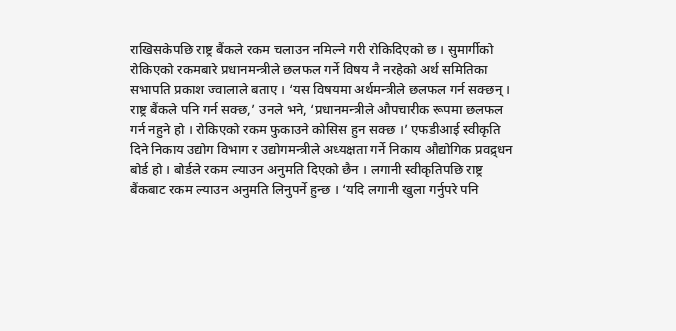राखिसकेपछि राष्ट्र बैंकले रकम चलाउन नमिल्ने गरी रोकिदिएको छ । सुमार्गीको रोकिएको रकमबारे प्रधानमन्त्रीले छलफल गर्ने विषय नै नरहेको अर्थ समितिका सभापति प्रकाश ज्वालाले बताए । ‘यस विषयमा अर्थमन्त्रीले छलफल गर्न सक्छन् । राष्ट्र बैंकले पनि गर्न सक्छ,’ उनले भने, ‘प्रधानमन्त्रीले औपचारीक रूपमा छलफल गर्न नहुने हो । रोकिएको रकम फुकाउने कोसिस हुन सक्छ ।’ एफडीआई स्वीकृति दिने निकाय उद्योग विभाग र उद्योगमन्त्रीले अध्यक्षता गर्ने निकाय औद्योगिक प्रवद्र्धन बोर्ड हो । बोर्डले रकम ल्याउन अनुमति दिएको छैन । लगानी स्वीकृतिपछि राष्ट्र बैंकबाट रकम ल्याउन अनुमति लिनुपर्ने हुन्छ । ‘यदि लगानी खुला गर्नुपरे पनि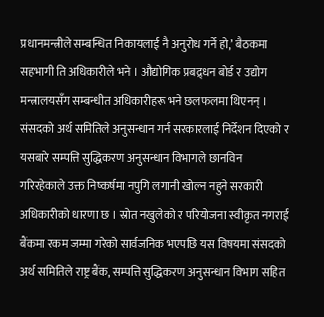प्रधानमन्त्रीले सम्बन्धित निकायलाई नै अनुरोध गर्ने हो,’ बैठकमा सहभागी ति अधिकारीले भने । औद्योगिक प्रबद्र्धन बोर्ड र उद्योग मन्त्रालयसँग सम्बन्धीत अधिकारीहरू भने छलफलमा थिएनन् ।
संसदको अर्थ समितिले अनुसन्धान गर्न सरकारलाई निर्देशन दिएको र यसबारे सम्पत्ति सुद्धिकरण अनुसन्धान विभागले छानविन गरिरहेकाले उक्त निष्कर्षमा नपुगि लगानी खोल्न नहुने सरकारी अधिकारीको धारणा छ । स्रोत नखुलेको र परियोजना स्वीकृत नगराई बैंकमा रकम जम्मा गरेको सार्वजनिक भएपछि यस विषयमा संसदको अर्थ समितिले राष्ट्र बैंक, सम्पत्ति सुद्धिकरण अनुसन्धान विभाग सहित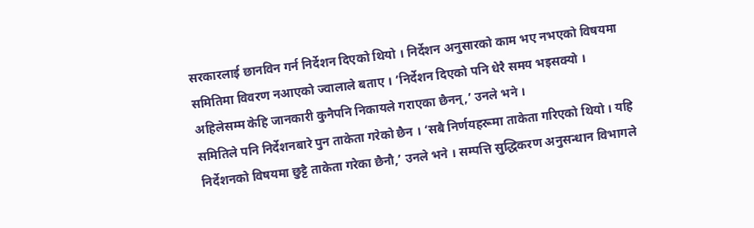सरकारलाई छानविन गर्न निर्देशन दिएको थियो । निर्देशन अनुसारको काम भए नभएको विषयमा समितिमा विवरण नआएको ज्वालाले बताए । ‘निर्देशन दिएको पनि धेरै समय भइसक्यो । अहिलेसम्म केहि जानकारी कुनैपनि निकायले गराएका छैनन्,’ उनले भने ।
समितिले पनि निर्देशनबारे पुन ताकेता गरेको छैन । ‘सबै निर्णयहरूमा ताकेता गरिएको थियो । यहि निर्देशनको विषयमा छुट्टै ताकेता गरेका छैनौ,’ उनले भने । सम्पत्ति सुद्धिकरण अनुसन्धान विभागले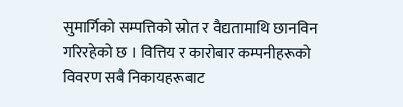सुमार्गिको सम्पत्तिको स्रोत र वैद्यतामाथि छानविन गरिरहेको छ । वित्तिय र कारोबार कम्पनीहरूको विवरण सबै निकायहरूबाट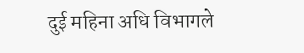दुई महिना अधि विभागले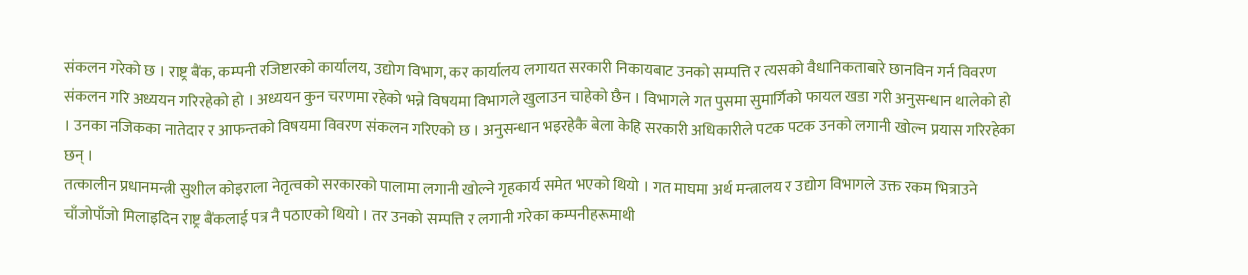संकलन गरेको छ । राष्ट्र बैंक, कम्पनी रजिष्टारको कार्यालय, उद्योग विभाग, कर कार्यालय लगायत सरकारी निकायबाट उनको सम्पत्ति र त्यसको वैधानिकताबारे छानविन गर्न विवरण संकलन गरि अध्ययन गरिरहेको हो । अध्ययन कुन चरणमा रहेको भन्ने विषयमा विभागले खुलाउन चाहेको छैन । विभागले गत पुसमा सुमार्गिको फायल खडा गरी अनुसन्धान थालेको हो । उनका नजिकका नातेदार र आफन्तको विषयमा विवरण संकलन गरिएको छ । अनुसन्धान भइरहेकै बेला केहि सरकारी अधिकारीले पटक पटक उनको लगानी खोल्न प्रयास गरिरहेका छन् ।
तत्कालीन प्रधानमन्त्री सुशील कोइराला नेतृत्वको सरकारको पालामा लगानी खोल्ने गृहकार्य समेत भएको थियो । गत माघमा अर्थ मन्त्रालय र उद्योग विभागले उक्त रकम भित्राउने चाँजोपाँजो मिलाइदिन राष्ट्र बैंकलाई पत्र नै पठाएको थियो । तर उनको सम्पत्ति र लगानी गरेका कम्पनीहरूमाथी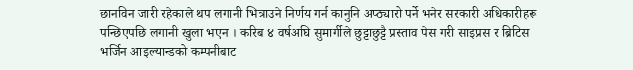छानविन जारी रहेकाले थप लगानी भित्राउने निर्णय गर्न कानुनि अप्ठ्यारो पर्ने भनेर सरकारी अधिकारीहरू पन्छिएपछि लगानी खुला भएन । करिब ४ वर्षअघि सुमार्गीले छुट्टाछुट्टै प्रस्ताव पेस गरी साइप्रस र ब्रिटिस भर्जिन आइल्यान्डको कम्पनीबाट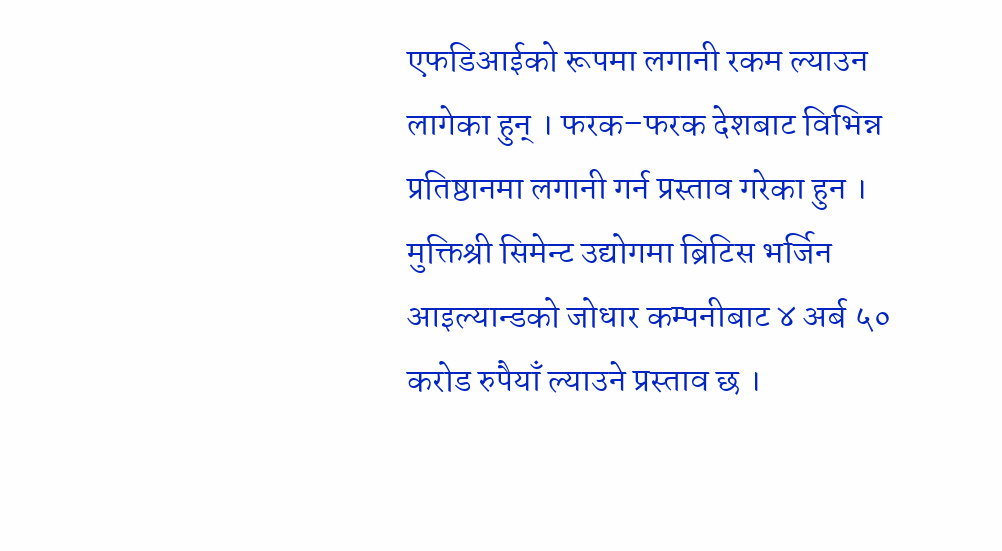एफडिआईको रूपमा लगानी रकम ल्याउन लागेका हुन् । फरक–फरक देशबाट विभिन्न प्रतिष्ठानमा लगानी गर्न प्रस्ताव गरेका हुन ।
मुक्तिश्री सिमेन्ट उद्योगमा ब्रिटिस भर्जिन आइल्यान्डको जोधार कम्पनीबाट ४ अर्ब ५० करोड रुपैयाँ ल्याउने प्रस्ताव छ ।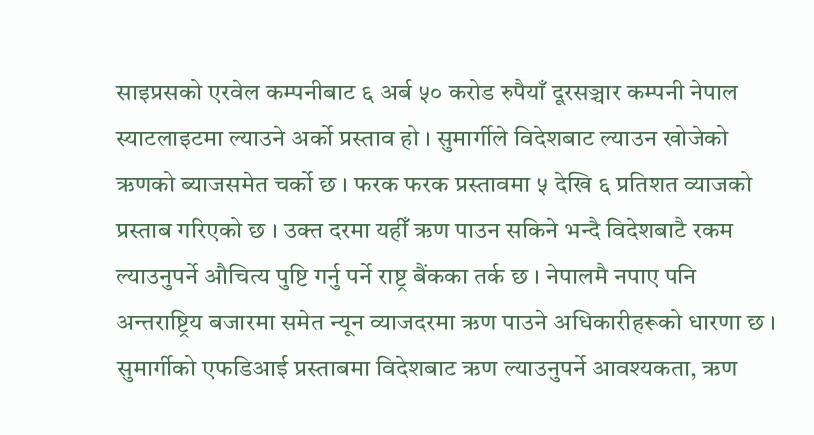साइप्रसको एरवेल कम्पनीबाट ६ अर्ब ५० करोड रुपैयाँ दूरसञ्चार कम्पनी नेपाल स्याटलाइटमा ल्याउने अर्को प्रस्ताव हो । सुमार्गीले विदेशबाट ल्याउन खोजेको ऋणको ब्याजसमेत चर्को छ । फरक फरक प्रस्तावमा ५ देखि ६ प्रतिशत व्याजको प्रस्ताब गरिएको छ । उक्त दरमा यहीँ ऋण पाउन सकिने भन्दै विदेशबाटै रकम ल्याउनुपर्ने औचित्य पुष्टि गर्नु पर्ने राष्ट्र बैंकका तर्क छ । नेपालमै नपाए पनि अन्तराष्ट्रिय बजारमा समेत न्यून व्याजदरमा ऋण पाउने अधिकारीहरूको धारणा छ । सुमार्गीको एफडिआई प्रस्ताबमा विदेशबाट ऋण ल्याउनुपर्ने आवश्यकता, ऋण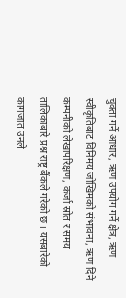चुक्ता गर्ने आधार, ऋण उपयोग गर्ने क्षेत्र, ऋण स्वीकृतिबाट विनिमय जोखिमको संभावना, ऋण दिने कम्पनीको लेखापरिक्षण, कर्जा स्रोत र समय तालिकाबारे प्रश्न राष्ट्र बैंकले गरेको छ । यसबारेको कागजात उनले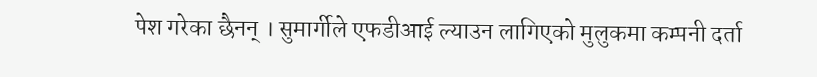पेश गरेका छैनन् । सुमार्गीले एफडीआई ल्याउन लागिएको मुलुकमा कम्पनी दर्ता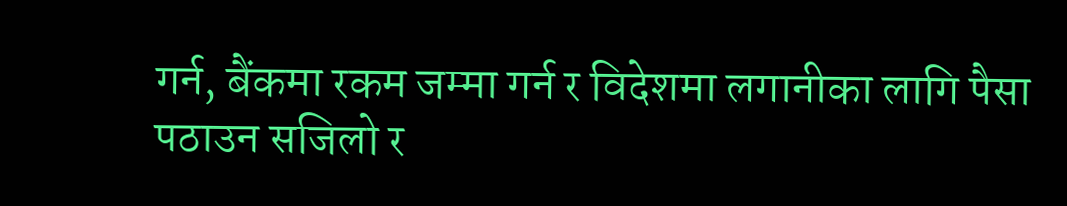गर्न, बैंकमा रकम जम्मा गर्न र विदेशमा लगानीका लागि पैसा पठाउन सजिलो र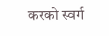करको स्वर्ग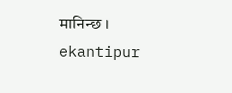मानिन्छ ।
ekantipur